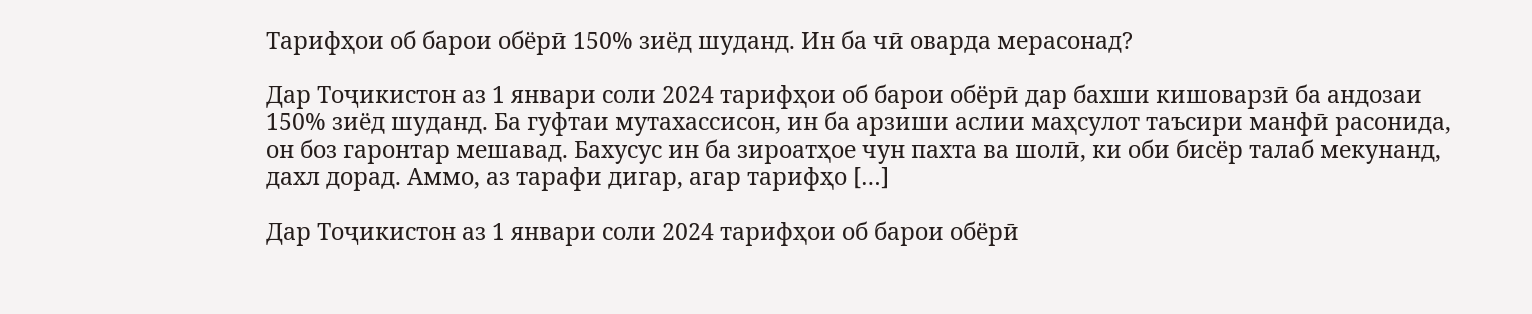Тарифҳои об барои обёрӣ 150% зиёд шуданд. Ин ба чӣ оварда мерасонад?

Дар Тоҷикистон аз 1 январи соли 2024 тарифҳои об барои обёрӣ дар бахши кишоварзӣ ба андозаи 150% зиёд шуданд. Ба гуфтаи мутахассисон, ин ба арзиши аслии маҳсулот таъсири манфӣ расонида, он боз гаронтар мешавад. Бахусус ин ба зироатҳое чун пахта ва шолӣ, ки оби бисёр талаб мекунанд, дахл дорад. Аммо, аз тарафи дигар, агар тарифҳо […]

Дар Тоҷикистон аз 1 январи соли 2024 тарифҳои об барои обёрӣ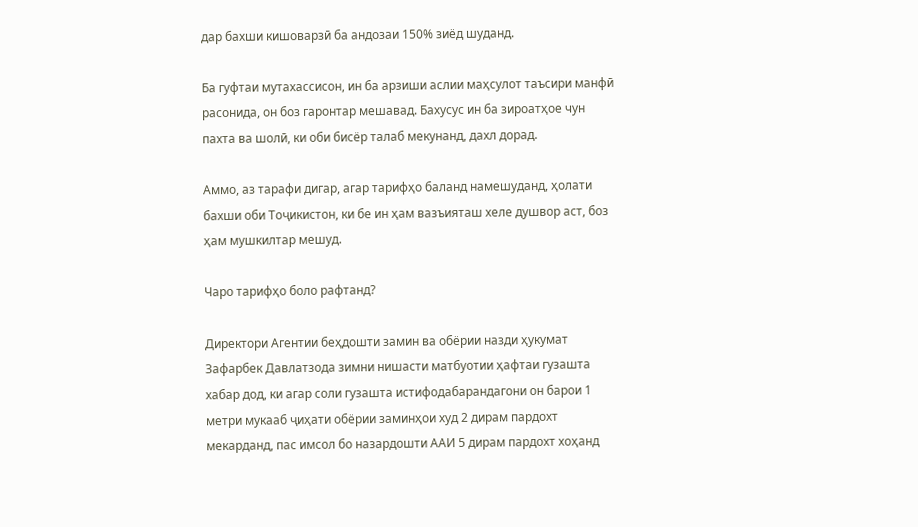дар бахши кишоварзӣ ба андозаи 150% зиёд шуданд.

Ба гуфтаи мутахассисон, ин ба арзиши аслии маҳсулот таъсири манфӣ расонида, он боз гаронтар мешавад. Бахусус ин ба зироатҳое чун пахта ва шолӣ, ки оби бисёр талаб мекунанд, дахл дорад.

Аммо, аз тарафи дигар, агар тарифҳо баланд намешуданд, ҳолати бахши оби Тоҷикистон, ки бе ин ҳам вазъияташ хеле душвор аст, боз ҳам мушкилтар мешуд.

Чаро тарифҳо боло рафтанд?

Директори Агентии беҳдошти замин ва обёрии назди ҳукумат Зафарбек Давлатзода зимни нишасти матбуотии ҳафтаи гузашта хабар дод, ки агар соли гузашта истифодабарандагони он барои 1 метри мукааб ҷиҳати обёрии заминҳои худ 2 дирам пардохт мекарданд, пас имсол бо назардошти ААИ 5 дирам пардохт хоҳанд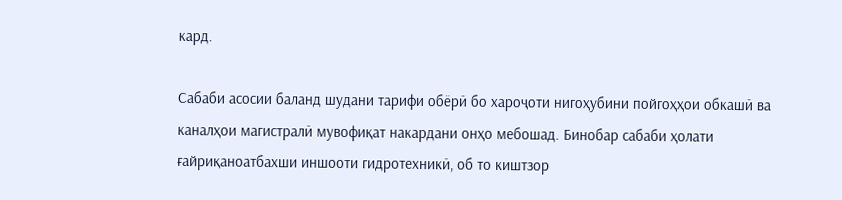кард.

Сабаби асосии баланд шудани тарифи обёрӣ бо хароҷоти нигоҳубини пойгоҳҳои обкашӣ ва каналҳои магистралӣ мувофиқат накардани онҳо мебошад. Бинобар сабаби ҳолати ғайриқаноатбахши иншооти гидротехникӣ, об то киштзор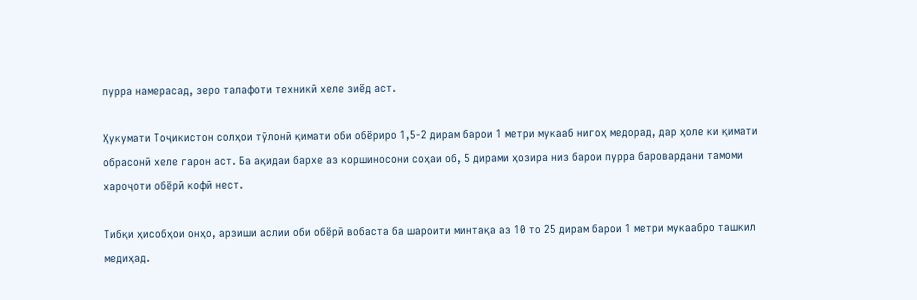пурра намерасад, зеро талафоти техникӣ хеле зиёд аст.

Ҳукумати Тоҷикистон солҳои тӯлонӣ қимати оби обёриро 1,5-2 дирам барои 1 метри мукааб нигоҳ медорад, дар ҳоле ки қимати обрасонӣ хеле гарон аст. Ба ақидаи бархе аз коршиносони соҳаи об, 5 дирами ҳозира низ барои пурра баровардани тамоми хароҷоти обёрӣ кофӣ нест.

Тибқи ҳисобҳои онҳо, арзиши аслии оби обёрӣ вобаста ба шароити минтақа аз 10 то 25 дирам барои 1 метри мукаабро ташкил медиҳад.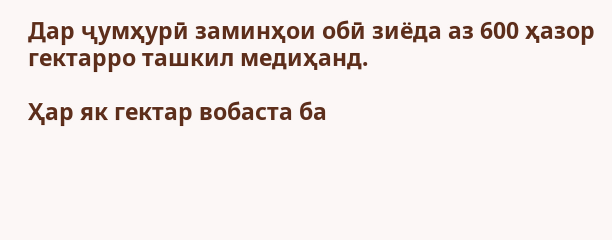Дар ҷумҳурӣ заминҳои обӣ зиёда аз 600 ҳазор гектарро ташкил медиҳанд.

Ҳар як гектар вобаста ба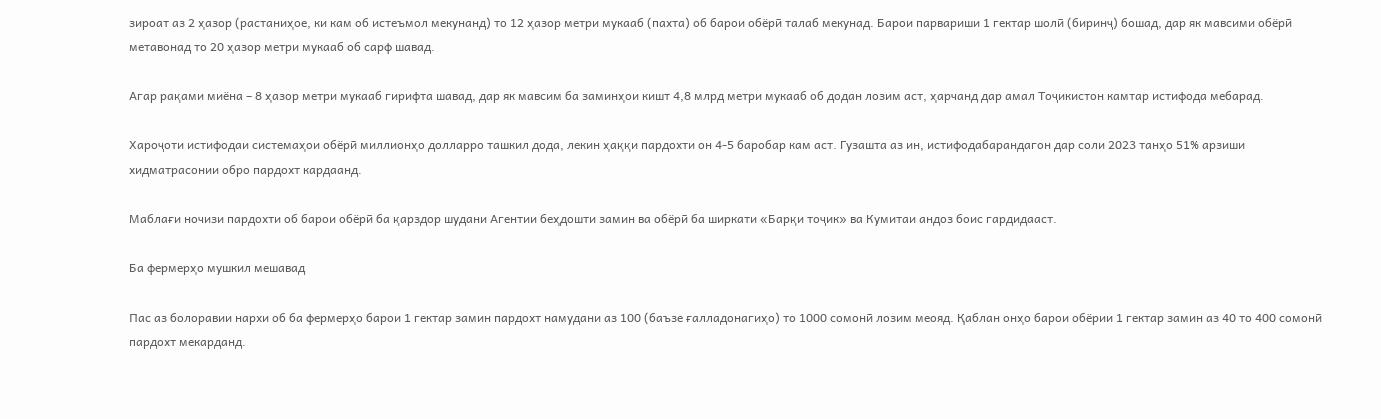зироат аз 2 ҳазор (растаниҳое, ки кам об истеъмол мекунанд) то 12 ҳазор метри мукааб (пахта) об барои обёрӣ талаб мекунад. Барои парвариши 1 гектар шолӣ (биринҷ) бошад, дар як мавсими обёрӣ метавонад то 20 ҳазор метри мукааб об сарф шавад.

Агар рақами миёна – 8 ҳазор метри мукааб гирифта шавад, дар як мавсим ба заминҳои кишт 4,8 млрд метри мукааб об додан лозим аст, ҳарчанд дар амал Тоҷикистон камтар истифода мебарад.

Хароҷоти истифодаи системаҳои обёрӣ миллионҳо долларро ташкил дода, лекин ҳаққи пардохти он 4-5 баробар кам аст. Гузашта аз ин, истифодабарандагон дар соли 2023 танҳо 51% арзиши хидматрасонии обро пардохт кардаанд.

Маблағи ночизи пардохти об барои обёрӣ ба қарздор шудани Агентии беҳдошти замин ва обёрӣ ба ширкати «Барқи тоҷик» ва Кумитаи андоз боис гардидааст.

Ба фермерҳо мушкил мешавад

Пас аз болоравии нархи об ба фермерҳо барои 1 гектар замин пардохт намудани аз 100 (баъзе ғалладонагиҳо) то 1000 сомонӣ лозим меояд. Қаблан онҳо барои обёрии 1 гектар замин аз 40 то 400 сомонӣ пардохт мекарданд.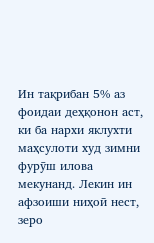Ин тақрибан 5% аз фоидаи деҳқонон аст, ки ба нархи яклухти маҳсулоти худ зимни фурӯш илова мекунанд. Лекин ин афзоиши ниҳоӣ нест, зеро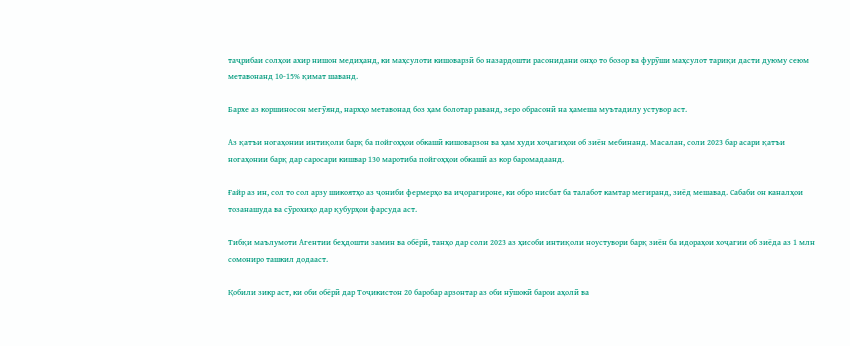таҷрибаи солҳои ахир нишон медиҳанд, ки маҳсулоти кишоварзӣ бо назардошти расонидани онҳо то бозор ва фурӯши маҳсулот тариқи дасти дуюму сеюм метавонанд 10-15% қимат шаванд.

Бархе аз коршиносон мегӯянд, нархҳо метавонад боз ҳам болотар раванд, зеро обрасонӣ на ҳамеша муътадилу устувор аст.

Аз қатъи ногаҳонии интиқоли барқ ба пойгоҳҳои обкашӣ кишоварзон ва ҳам худи хоҷагиҳои об зиён мебинанд. Масалан, соли 2023 бар асари қатъи ногаҳонии барқ дар саросари кишвар 130 маротиба пойгоҳҳои обкашӣ аз кор баромадаанд.

Ғайр аз ин, сол то сол арзу шикоятҳо аз ҷониби фермерҳо ва иҷорагироне, ки обро нисбат ба талабот камтар мегиранд, зиёд мешавад. Сабаби он каналҳои тозанашуда ва сӯрохиҳо дар қубурҳои фарсуда аст.

Тибқи маълумоти Агентии беҳдошти замин ва обёрӣ, танҳо дар соли 2023 аз ҳисоби интиқоли ноустувори барқ зиён ба идораҳои хоҷагии об зиёда аз 1 млн сомониро ташкил додааст.

Қобили зикр аст, ки оби обёрӣ дар Тоҷикистон 20 баробар арзонтар аз оби нӯшокӣ барои аҳолӣ ва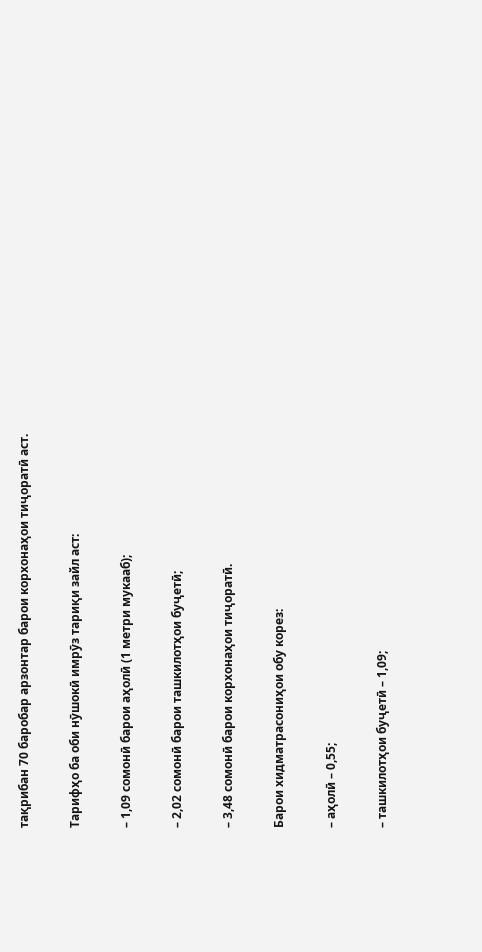тақрибан 70 баробар арзонтар барои корхонаҳои тиҷоратӣ аст.

Тарифҳо ба оби нӯшокӣ имрӯз тариқи зайл аст:

– 1,09 сомонӣ барои аҳолӣ (1 метри мукааб);

– 2,02 сомонӣ барои ташкилотҳои буҷетӣ;

– 3,48 сомонӣ барои корхонаҳои тиҷоратӣ.

Барои хидматрасониҳои обу корез:

– аҳолӣ – 0,55;

– ташкилотҳои буҷетӣ – 1,09;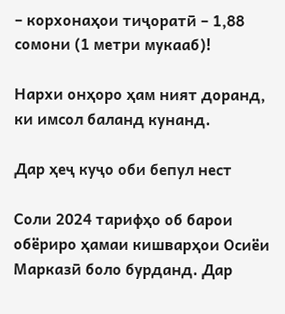– корхонаҳои тиҷоратӣ – 1,88 сомони (1 метри мукааб)!

Нархи онҳоро ҳам ният доранд, ки имсол баланд кунанд.

Дар ҳеҷ куҷо оби бепул нест

Соли 2024 тарифҳо об барои обёриро ҳамаи кишварҳои Осиёи Марказӣ боло бурданд. Дар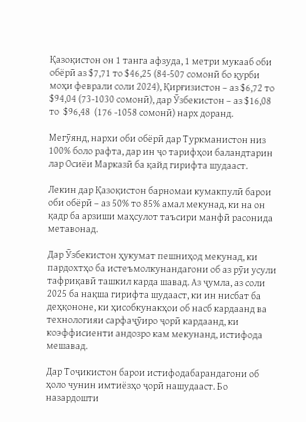Қазоқистон он 1 танга афзуда, 1 метри мукааб оби обёрӣ аз $7,71 то $46,25 (84-507 сомонӣ бо қурби моҳи феврали соли 2024), Қирғизистон – аз $6,72 то $94,04 (73-1030 сомонӣ), дар Ӯзбекистон – аз $16,08 то  $96,48  (176 -1058 сомонӣ) нарх доранд.

Мегӯянд, нархи оби обёрӣ дар Туркманистон низ 100% боло рафта, дар ин ҷо тарифҳои баландтарин лар Осиёи Марказӣ ба қайд гирифта шудааст.

Лекин дар Қазоқистон барномаи кумакпулӣ барои оби обёрӣ – аз 50% то 85% амал мекунад, ки на он қадр ба арзиши маҳсулот таъсири манфӣ расонида метавонад.

Дар Ӯзбекистон ҳукумат пешниҳод мекунад, ки пардохтҳо ба истеъмолкунандагони об аз рӯи усули тафриқавӣ ташкил карда шавад. Аз ҷумла, аз соли 2025 ба нақша гирифта шудааст, ки ин нисбат ба деҳқононе, ки ҳисобкунакҳои об насб кардаанд ва технологияи сарфаҷӯиро ҷорӣ кардаанд, ки коэффисиенти андозро кам мекунанд, истифода мешавад.

Дар Тоҷикистон барои истифодабарандагони об ҳоло чунин имтиёзҳо ҷорӣ нашудааст. Бо назардошти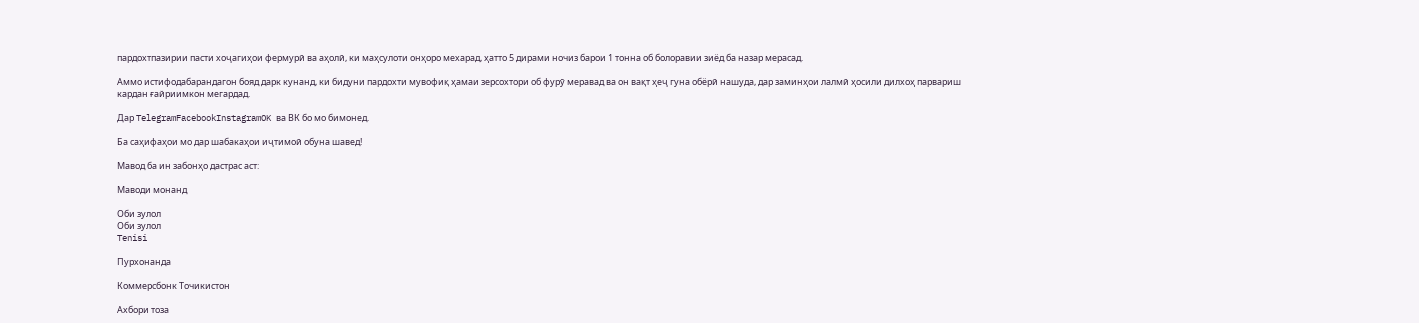пардохтпазирии пасти хоҷагиҳои фермурӣ ва аҳолӣ, ки маҳсулоти онҳоро мехарад, ҳатто 5 дирами ночиз барои 1 тонна об болоравии зиёд ба назар мерасад.

Аммо истифодабарандагон бояд дарк кунанд, ки бидуни пардохти мувофиқ ҳамаи зерсохтори об фурӯ меравад ва он вақт ҳеҷ гуна обёрӣ нашуда, дар заминҳои лалмӣ ҳосили дилхоҳ парвариш кардан ғайриимкон мегардад.

Дар TelegramFacebookInstagramOK ва ВК бо мо бимонед.

Ба саҳифаҳои мо дар шабакаҳои иҷтимоӣ обуна шавед!

Мавод ба ин забонҳо дастрас аст:

Маводи монанд

Оби зулол
Оби зулол
Tenisi

Пурхонанда

Коммерсбонк Точикистон

Ахбори тоза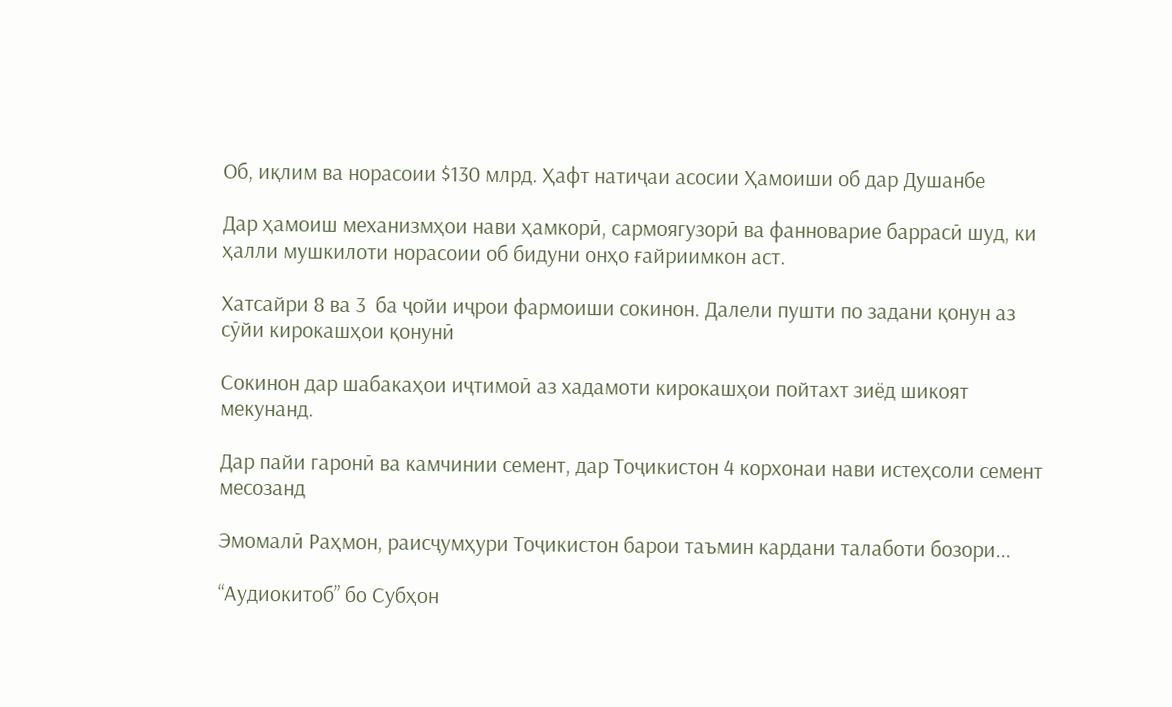Об, иқлим ва норасоии $130 млрд. Ҳафт натиҷаи асосии Ҳамоиши об дар Душанбе

Дар ҳамоиш механизмҳои нави ҳамкорӣ, сармоягузорӣ ва фанноварие баррасӣ шуд, ки ҳалли мушкилоти норасоии об бидуни онҳо ғайриимкон аст.

Хатсайри 8 ва 3  ба ҷойи иҷрои фармоиши сокинон. Далели пушти по задани қонун аз сӯйи кирокашҳои қонунӣ

Сокинон дар шабакаҳои иҷтимоӣ аз хадамоти кирокашҳои пойтахт зиёд шикоят мекунанд.

Дар пайи гаронӣ ва камчинии семент, дар Тоҷикистон 4 корхонаи нави истеҳсоли семент месозанд

Эмомалӣ Раҳмон, раисҷумҳури Тоҷикистон барои таъмин кардани талаботи бозори...

“Аудиокитоб” бо Субҳон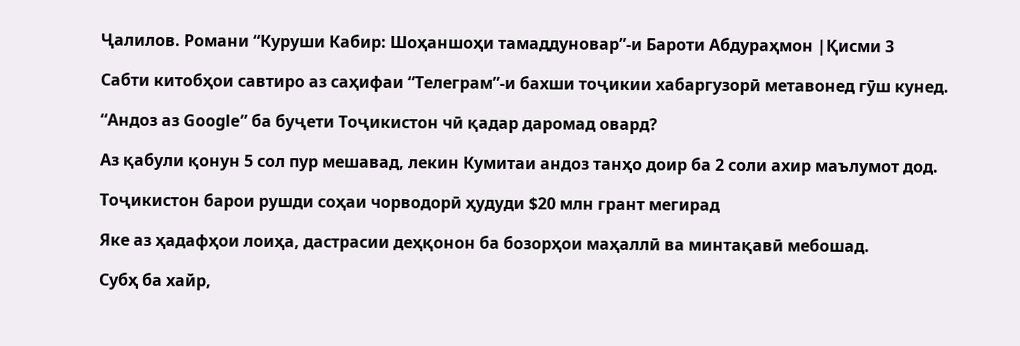Ҷалилов. Романи “Куруши Кабир: Шоҳаншоҳи тамаддуновар”-и Бароти Абдураҳмон |Қисми 3

Cабти китобҳои савтиро аз саҳифаи “Телеграм”-и бахши тоҷикии хабаргузорӣ метавонед гӯш кунед.

“Андоз аз Google” ба буҷети Тоҷикистон чӣ қадар даромад овард?

Аз қабули қонун 5 сол пур мешавад, лекин Кумитаи андоз танҳо доир ба 2 соли ахир маълумот дод.

Тоҷикистон барои рушди соҳаи чорводорӣ ҳудуди $20 млн грант мегирад

Яке аз ҳадафҳои лоиҳа, дастрасии деҳқонон ба бозорҳои маҳаллӣ ва минтақавӣ мебошад.

Субҳ ба хайр,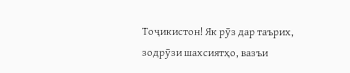Тоҷикистон! Як рӯз дар таърих, зодрӯзи шахсиятҳо, вазъи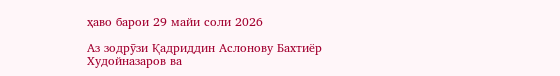ҳаво барои 29 майи соли 2026

Аз зодрӯзи Қадриддин Аслонову Бахтиёр Худойназаров ва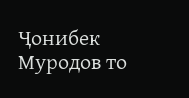Ҷонибек Муродов то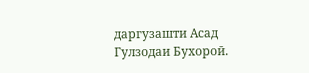даргузашти Асад Гулзодаи Бухороӣ.